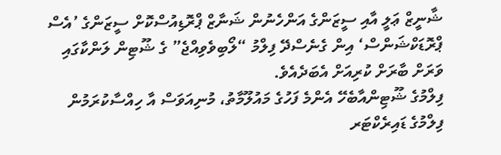ޝާނީޒް ޢަލީ އާއި ސީޒަންގެ އަންހެނުން ޝަނާޒް ޕްރޮޑިއުސްކޮށް ސީޒަންގެ ’އެސް ޕްރޮޑަކްޝަންސް‘ އިން ގެނެސްދޭ ފިލްމު “ލޯބިވެވިއްޖެ” ގެ ޝޫޓިން ލަންކާގައި ވަރަށް ބާރަށް ކުރިއަށް އެބަދެއެވެ.
ފިލްމުގެ ޝޫޓިންއާބެހޭ އެންމެ ފަހުގެ މައުލޫމާތު، މުނިއަވަސް އާ ހިއްސާކުރަމުން ފިލްމުގެ ޑައިރެކްޓަރ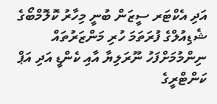އަދި އެކްޓަރ ސީޒަން ބުނީ މިހާރު ކޮލޮމްބޯގެ ޝެޑިއުލްގެ ފުރަތަމަ ހުރި މަންޒަރުތައް ނިންމުމަށްފަހު ނޫރަލިޔާ އާއި ކެންޑީ އަދި އަޕް ކަންޓްރީގެ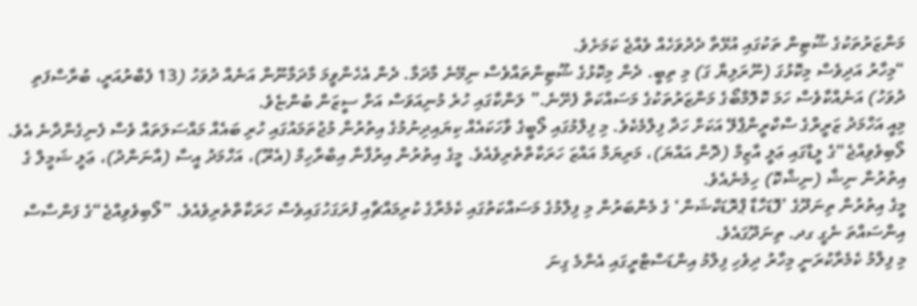މަންޒަރުތަކުގެ ޝޫޓިން ތަކުގައި އުޅޭތާ ދެދުވަހެއް ވެއްޖެ ކަމަށެވެ.
“މިހާރު އަދިވެސް މިކޮޅުގަ (ނޫރަލިޔާ ގަ) މި ތިބީ. ދެން މިކޮޅުގެ ޝޫޓިންތައްވެސް ނިމޭނެ މާދަމާ. ދެން އެހެންވީމަ މާދަމާނޫން އަނެއް ދުވަހު (13 ފެބްރުއަރީ، ބުރާސްފަތި ދުވަހު) އަނެއްކާވެސް ހަމަ ކޮލޮމްބޯގެ މަންޒަރުތަކުގެ މަސައްކަތް ފެށޭނެ.” ލަންކާގައި ހުރެ މުނިއަވަސް އަށް ސީޒަން ބުންޏެވެ.
މިއީ އަހްމަދު ޒަރީރްގެ ސްކްރީންޕްލޭ އަކަށް ހަދާ ފިލްމެކެވެ. މި ފިލްމުގައި ލޯބީގެ ވާހަކައެއް ކިޔައިދިނުމުގެ އިތުރުން މުޖުތަމައުގައި ހުރި ބައެއް މައްސަލަތައް ވެސް ފެނިގެންދާނެ އެވެ.
ލޯބިވެވިއްޖެ“ގެ ލީޑްގައި ޢަލީ އާޒިމް (ދޮން އައްޔަ)، މަރިޔަމް އައްޒަ ހަރަކާތްތެރިވެއެވެ. މީގެ އިތުރުން އިރުފާނާ އިބްރާހިމް (އެރޫ)، އަހްމަދު އީސާ (އާނަންދު)، ޢަލީ ޝަމީލް ގެ އިތުރުން ނިޝާ (ނިޝްކޮ) ހިމެނެއެވެ.
މީގެ އިތުރުން ތިނަދޫގެ ’ފޮޑަހާޑާ ޕްރޮޑަކްޝަން‘ ގެ މެންބަރުން މި ފިލްމުގެ މަސައްކަތުގައި ކެމެރާގެ ކުރިމައްޗާއި ފުރަގަހުގައިވެސް ހަރަކާތްތެރިވެއެވެ. ”ލޯބިވެވިއްޖެ“ގެ ފަންސާސް އިންސައްތަ ނެގީ ގދ. ތިނަދޫގައެވެ.
މި ފިލްމު ކެމެރާކުރަނީ މިހާރު ދިވެހި ފިލްމު އިންޑަސްޓްރީގައި އެންމެ ގިނަ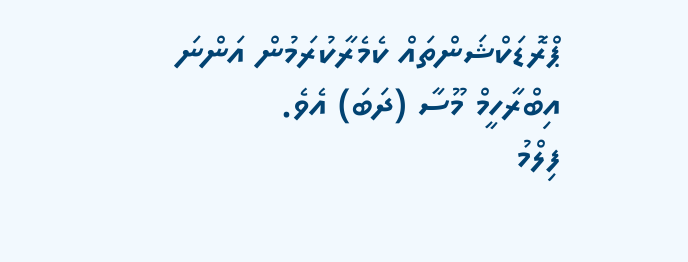ޕްރޮޑަކްޝަންތައް ކެމެރާކުރަމުން އަންނަ އިބްރާހީމް މޫސާ (ދަބަ) އެވެ.
ފިލްމު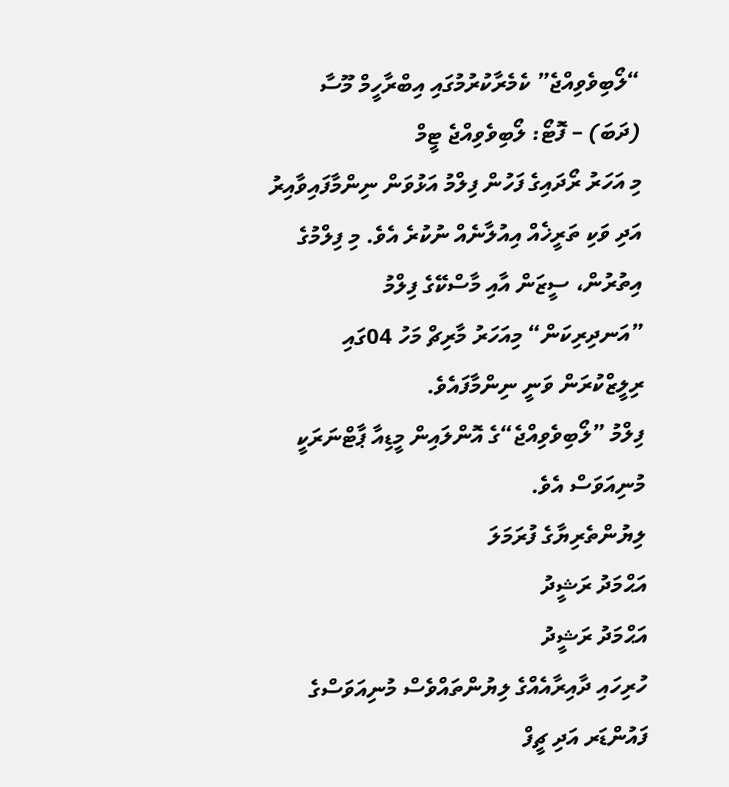“ލޯބިވެވިއްޖެ” ކެމެރާކުރުމުގައި އިބްރާހީމް މޫސާ (ދަބަ) – ފޮޓޯ: ލޯބިވެވިއްޖެ ޓީމް
މި އަހަރު ރޯދައިގެ ފަހުން ފިލްމު އަޅުވަން ނިންމާފައިވާއިރު އަދި ވަކި ތަރީޚެއް އިއުލާނެއް ނުކުރެ އެވެ. މި ފިލްމުގެ އިތުރުން، ސީޒަން އާއި މާސްކޭގެ ފިލްމު ”އަނދިރިކަން“ މިއަހަރު މާރިޗް މަހު 04ގައި ރިލީޒްކުރަން ވަނީ ނިންމާފައެވެ.
ފިލްމު ”ލޯބިވެވިއްޖެ“ގެ އޮންލައިން މީޑިއާ ޕާޓްނަރަކީ މުނިއަވަސް އެވެ.
ލިޔުންތެރިޔާގެ ފުރަމަލަ
އަޙްމަދު ރަޝީދު
އަޙްމަދު ރަޝީދު
ހުރިހައި ދާއިރާއެއްގެ ލިޔުންތައްވެސް މުނިއަވަސްގެ ފައުންޑަރ އަދި ޗީފް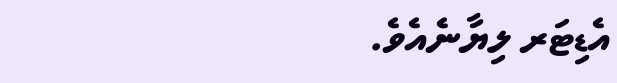އެޑިޓަރ ލިޔާނެއެވެ.